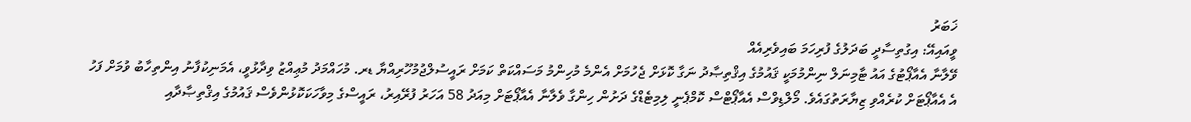ޚަބަރު
ވީއައިއޭ: އިގުތިސާދީ ބަދަލުގެ ފުރިހަމަ ބައިވެރިއެއް
ވޭލާނާ އެއާޕޯޓުގެ އައު ޓާމިނަލް ނިންމުމަކީ ޤައުމުގެ އިޤްތިޞާދު ނަގާ ކޮޅަށް ޖެހުމަށް އެންމެ މުހިންމު މަސައްކަތް ކަމަށް ރައީސުލްޖުމުހޫރިއްޔާ ޑރ. މުހައްމަދު މުޢިއްޒު ވިދާޅުވީ، އެމަނިކުފާނު އިންތިހާބު ވުމަށް ފަހު އެ އެއާޕޯޓަށް ކުރެއްވި ޒިޔާރަތުގައެވެ. މޯލްޑިވްސް އެއާޕޯޓްސް ކޮމްޕެނީ ލިމިޓެޑްގެ ދަށުން ހިންގާ ވެލާނާ އެއާޕޯޓަށް މިއަދު 58 އަހަރު ފުރޭއިރު، ރައީސްގެ މިވާހަކަކޮޅުންވެސް ޤައުމުގެ އިޤްތިޞާދާއި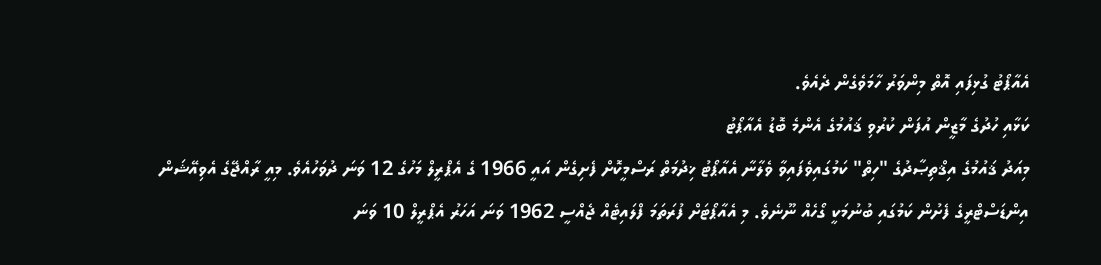އެއާޕޯޓު ގުޅިފައި އޮތް މިންވަރު ހާމަވެގެން ދެއެވެ.
ކަޅާއި ހުދުގެ މާޒީން އުފަން ކުރުވި ޤައުމުގެ އެންމެ ބޮޑު އެއާޕޯޓު
މިއަދު ޤައުމުގެ އިޤްތިޞާދުގެ "ހިތް" ކަމުގައިވެފައިވާ ވެލާނާ އެއާޕޯޓު ޚިދުމަތް ރަސްމީކޮށް ފެށިގެން އައީ 1966 ގެ އެޕްރީލް މަހުގެ 12 ވަނަ ދުވަހުއެވެ. މިއީ ރާއްޖޭގެ އެވިއޭޝަން އިންޑަސްޓްރީގެ ފެށުން ކަމުގައި ބުނުމަކީ ގޯހެއް ނޫނެވެ. މި އެއާޕޯޓަށް ފުރަތަމަ ފްލައިޓެއް ޖެއްސީ 1962 ވަނަ އަހަރު އެޕްރީލް 10 ވަނަ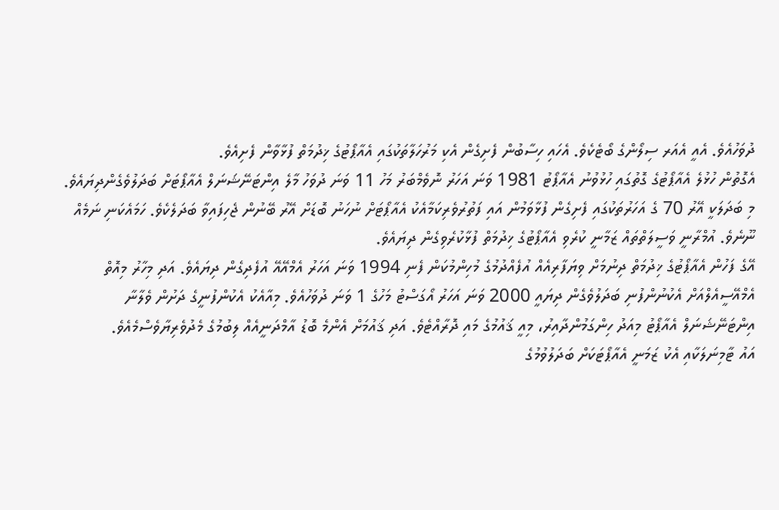ދުވަހުއެވެ. އެއީ އެއަރ ސިލޯންގެ ބޯޓެކެވެ. އެހައި ހިސާބުން ފެށިގެން އެކި މަރުހަލާތަކުގައި އެއާޕޯޓުގެ ޚިދުމަތް ފުޅާވާން ފެށިއެވެ.
އެގޮތުން ހުޅުލެ އެއާޕޯޓުގެ ގޮތުގައި ހުޅުވުނު އެއާޕޯޓު 1981 ވަނަ އަހަރު ނޮވެމްބަރު މަހު 11 ވަނަ ދުވަހު މާލެ އިންޓަނޭޝަނަލް އެއާޕޯޓަށް ބަދަލުވެގެންދިޔައެވެ. މި ބަދަލަކީ އޭރު 70 ގެ އަހަރުތަކުގައި ފެށިގެން ފުޅާވަމުން އައި ފަތުރުވެރިކަމާއެކު އެއާޕޯޓަށް ނުހަނު ބޮޑަށް އޭރު ބޭނުން ޖެހިފައިވާ ބަދަލެކެވެ. ހަމައެކަނި ނަމެއް ނޫނެވެ. އުމްރާނީ ވަސީލަތްތައް ޒަމާނީ ކުރެވި އެއާޕޯޓުގެ ޚިދުމަތް ފުޅާކުރެވިގެން ދިޔައެވެ.
އޭގެ ފަހުން އެއާޕޯޓުގެ ޚިދުމަތް ދިނުމަށް ވިޔަފާރިއެއް އުފެއްދުމުގެ މުހިންމުކަން ފެނި 1994 ވަނަ އަހަރު އެމްއޭއޭ އުފެދިގެން ދިޔައެވެ. އަދި މިހާރު މިއޮތް އެމްއޭސީއެލްއަށް އެކުނުންފުނި ބަދަލުވެގެން ދިޔައީ 2000 ވަނަ އަހަރު އޯގަސްޓު މަހުގެ 1 ވަނަ ދުވަހުއެވެ. މިއާއެކު އެކުންފުނީގެ ދަށުން ވެލާނާ އިންޓަނޭޝަނަލް އެއާޕޯޓު މިއަދު ހިންގަމުންދާއިރު، މިއީ ޤައުމުގެ މައި ދޮރާއްޓެވެ. އަދި ޤައުމަށް އެންމެ ބޮޑު އާމްދަނީއެއް ލިބުމުގެ މެދުވެރިޔާވެސްމެއެވެ.
އައު ޓާމިނަލަކާއި އެކު ޒަމަނީ އެއާޕޯޓަކަށް ބަދަލުވުމުގެ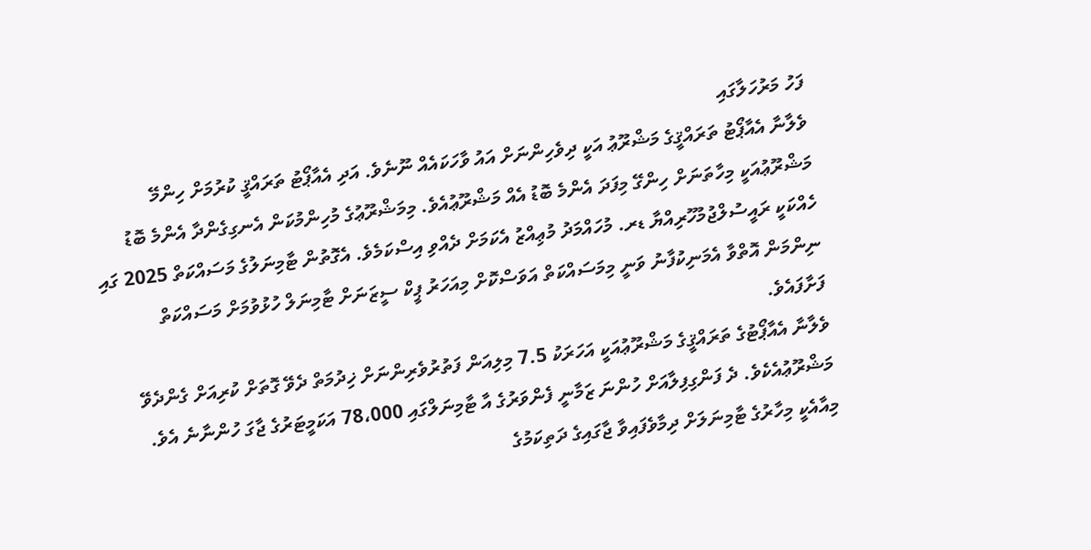ފަހު މަރުހަލާގައި
ވެލާނާ އެއާޕޯޓު ތަރައްޤީގެ މަޝްރޫޢު އަކީ ދިވެހިންނަށް އައު ވާހަކައެއް ނޫނެވެ. އަދި އެއާޕޯޓު ތަރައްޤީ ކުރުމަށް ހިންމޭ މަޝްރޫޢުއަކީ މިހާތަނަށް ހިންގޭ މިފަދަ އެންމެ ބޮޑު އެއް މަޝްރޫޢުއެވެ. މިމަޝްރޫޢުގެ މުހިންމުކަން އެނގިގެންދާ އެންމެ ބޮޑު ހެއްކަކީ ރައީސުލްޖުމުހޫރިއްޔާ ޑރ. މުހައްމަދު މުޢިއްޒު އެކަމަށް ދެއްވި އިސްކަމެވެ. އެގޮތުން ޓާމިނަލުގެ މަސައްކަތް 2025 ގައި ނިންމަން އޮތްވާ އެމަނިކުފާނު ވަނީ މިމަސައްކަތް އަވަސްކޮށް މިއަހަރު ޕީކް ސީޒަނަށް ޓާމިނަލް ހުޅުވުމަށް މަސައްކަތް ފަށާފައެވެ.
ވެލާނާ އެއާޕޯޓުގެ ތަރައްޤީގެ މަޝްރޫޢުއަކީ އަހަރަކު 7.5 މިލިއަން ފަތުރުވެރިންނަށް ޚިދުމަތް ދެވޭ ގޮތަށް ކުރިއަށް ގެންދެވޭ މަޝްރޫޢުއެކެވެ. ދެ ފަންގިފިލާއަށް ހުންނަ ޒަމާނީ ފެންވަރުގެ އާ ޓާމިނަލްގައި 78،000 އަކަމީޓަރުގެ ޖާގަ ހުންނާނެ އެވެ. މިއާއެކީ މިހާރުގެ ޓާމިނަލަށް ދިމާވެފައިވާ ޖާގައިގެ ދަތިކަމުގެ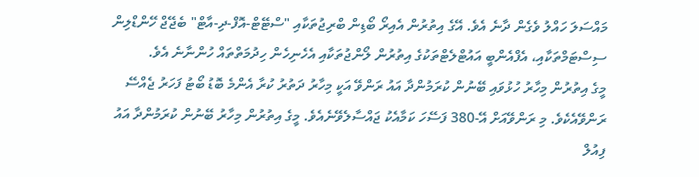މައްސަލަ ހައްލު ވެގެން ދާނެ އެވެ. އޭގެ އިތުރުން އެއިރޯ ބޯޑިން ބްރިޖުތަކާއި "ސްޓޭޓް-އޮފް-ދި-އާޓް" ބެޖޭޖް ހޭންޑްލިން ސިސްޓަމްތަކާއި، އެފްއެންބީ އައުޓްލެޓްތަކުގެ އިތުރުން ލޯންޖުތަކާއި އެހެނިހެން ހިދުމަތްތައް ހުންނާނެ އެވެ.
މީގެ އިތުރުން މިހާރު ހުޅުވައި ބޭނުން ކުރަމުންދާ އައު ރަންވޭ އަކީ މިހާރު ދަތުރު ކުރާ އެންމެ ބޮޑު ބޯޓު ފަހަރު ޖެއްސޭ ރަންވޭއެކެވެ. މި ރަންވޭއަށް އޭ-380 ފަސޭހަ ކަމާއެކު ޖައްސާލެވޭނެއެވެ. މީގެ އިތުރުން މިހާރު ބޭނުން ކުރަމުންދާ އައު ފިއުލް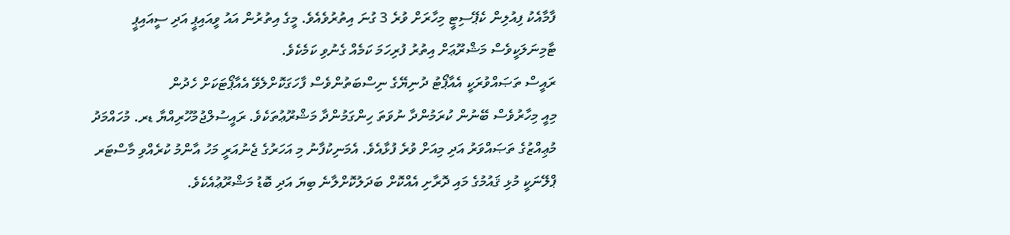ފާމާއެކު ފިއުލިން ކެޕޭސިޓީ މިހާރަށް ވުރެ 3 ގުނަ އިތުރުވެއެވެ. މީގެ އިތުރުން އައު ވީއައިޕީ އަދި ސީއައިޕީ ޓާމިނަލަކީވެސް މަޝްރޫޢަށް އިތުރު ފުރިހަމަ ކަމެއް ގެނުވި ކަމެކެވެ.
ރައީސް ތަޞައްވުރަކީ އެއާޕޯޓު ދުނިޔޭގެ ނިސްބަތުންވެސް ފާހަގަކޮށްލެވޭ އެއާޕޯޓަކަށް ހެދުން
މިއީ މިހާރުވެސް ބޭނުން ކުރަމުންދާ ނުވަތަ ހިންގަމުންދާ މަޝްރޫޢުތަކެވެ. ރައީސުލްޖުމުހޫރިއްޔާ ޑރ. މުހައްމަދު މުޢިއްޒުގެ ތަޞައްވަރު އަދި މިއަށް ވުރެ ފުޅާއެވެ. އެމަނިކުފާނު މި އަހަރުގެ ޖެނުއަރީ މަހު އާންމު ކުރެއްވި މާސްޓަރ ޕްލޭނަކީ މުޅި ޤައުމުގެ މައި ދޮރާށި އެއްކޮށް ބަދަލުކޮށްލާނެ ބިޔަ އަދި ބޮޑު މަޝްރޫޢުއެކެވެ.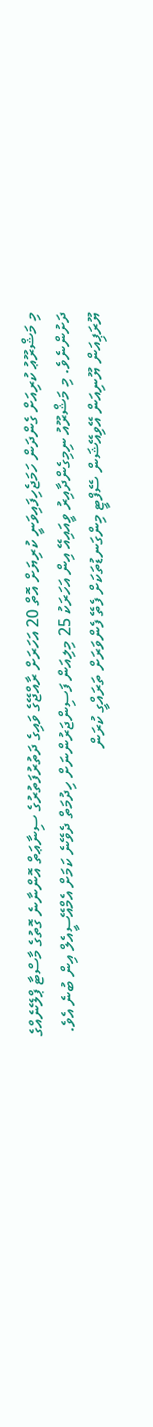މި މަޝްރޫޢު ކުރިއަށް ގެންދަން ހަމަޖެހިފައިވަނީ ކުރިޔަށް އޮތް 20 އަހަރަށް ރާއްޖޭގެ ވައިގެ ދަތުރުފަތުރުގެ ސިނާޢަތް އޮންނާނެ ގޮތުގެ މާސްޓާ ޕްލޭނެއްގެ ދަށުންނެވެ. މި މަޝްރޫއު ނިމިގެންދާއިރު ވީއައިއޭ އިން އަހަރަކު 25 މިލިއަން ފަސިންޖަރުންނަށް ހިދުމަތް ދެވޭނެ ކަމަށް އެމްއޭސީއެލް އިން ބުނެ އެވެ.
ޔޫރަޕިއަން ޔޫނިއަން އޭވިއޭޝަން ސޭފްޓީ މިންގަނޑުތަކަށް ފެތޭ ފެންވަރަށް ތަރައްގީ ކުރަން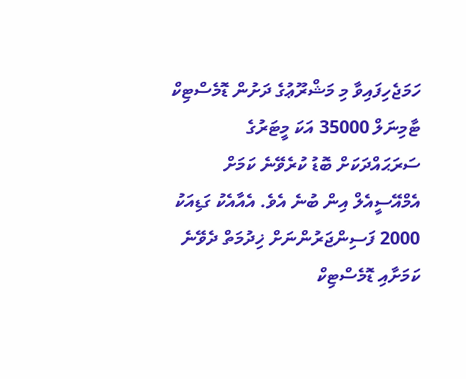ހަމަޖެހިފައިވާ މި މަޝްރޫޢުގެ ދަށުން ޑޮމެސްޓިކް ޓާމިނަލް 35000 އަކަ މީޓަރުގެ ސަރަޙައްދަކަށް ބޮޑު ކުރެވޭނެ ކަމަށް އެމްއޭސީއެލް އިން ބުނެ އެވެ. އެއާއެކު ގަޑިއަކު 2000 ފަސިންޖަރުންނަށް ޚިދުމަތް ދެވޭނެ ކަމަށާއި ޑޮމެސްޓިކް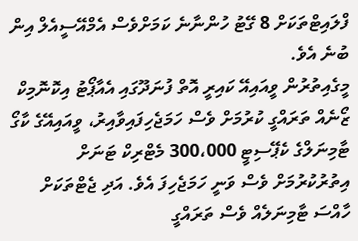ފްލައިޓްތަކަށް 8 ގޭޓު ހުންނާނެ ކަމަށްވެސް އެމްއޭސީއެލް އިން ބުނެ އެވެ.
މީގެއިތުރުން ވީއައިއޭ ކައިރީ އޮތް ފުނަދޫގައި އެއާޕޯޓު އިކޮނޮމިކް ޒޯނެއް ތަރައްގީ ކުރުމަށް ވެސް ހަމަޖެހިފައިވާއިރު، ވީއައިއޭގެ ކާގޯ ޓާމިނަލްގެ ކެޕޭސިޓީ 300،000 މެޓްރިކް ޓަނަށް އިތުރުކުރުމަށް ވެސް ވަނީ ހަމަޖެހިފަ އެވެ. އަދި ޖެޓްތަކަށް ހާއްސަ ޓާމިނަލެއް ވެސް ތަރައްގީ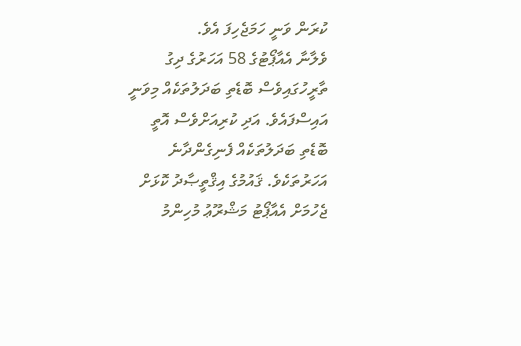ކުރަން ވަނީ ހަމަޖެހިފަ އެވެ.
ވެލާނާ އެއާޕޯޓުގެ 58 އަހަރުގެ ދިގު ތާރީހުގައިވެސް ބޮޑެތި ބަދަލުތަކެއް މިވަނީ އައިސްފައެވެ. އަދި ކުރިއަށްވެސް އޮތީ ބޮޑެތި ބަދަލުތަކެއް ފެނިގެންދާނެ އަހަރުތަކެވެ. ޤައުމުގެ އިޤްތީޞާދު ކޮޅަށް ޖެހުމަށް އެއާޕޯޓު މަޝްރޫޢު މުހިންމު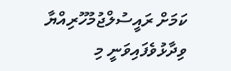ކަމަށް ރައީސުލްޖުމުހޫރިއްޔާ ވިދާޅުވެފައިވަނީ މި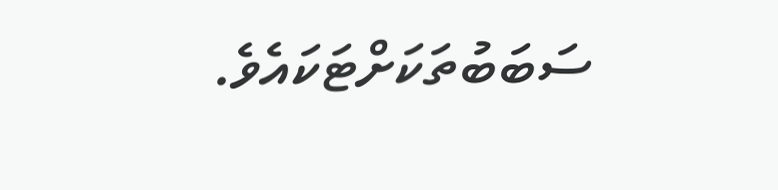ސަބަބުތަކަށްޓަކައެވެ.